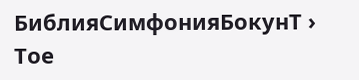БиблияСимфонияБокунТ › Тое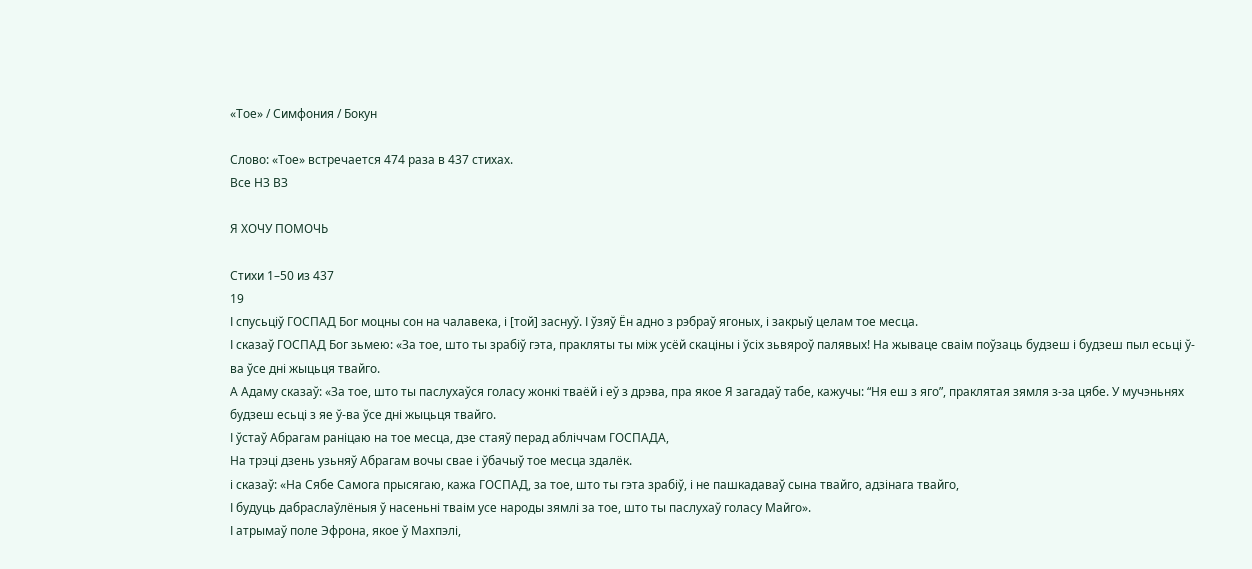«Тое» / Симфония / Бокун

Слово: «Тое» встречается 474 раза в 437 стихах.
Все НЗ ВЗ

Я ХОЧУ ПОМОЧЬ

Стихи 1–50 из 437
19
І спусьціў ГОСПАД Бог моцны сон на чалавека, і [той] заснуў. І ўзяў Ён адно з рэбраў ягоных, і закрыў целам тое месца.
І сказаў ГОСПАД Бог зьмею: «За тое, што ты зрабіў гэта, пракляты ты між усёй скаціны і ўсіх зьвяроў палявых! На жываце сваім поўзаць будзеш і будзеш пыл есьці ў-ва ўсе дні жыцьця твайго.
А Адаму сказаў: «За тое, што ты паслухаўся голасу жонкі тваёй і еў з дрэва, пра якое Я загадаў табе, кажучы: “Ня еш з яго”, праклятая зямля з-за цябе. У мучэньнях будзеш есьці з яе ў-ва ўсе дні жыцьця твайго.
І ўстаў Абрагам раніцаю на тое месца, дзе стаяў перад абліччам ГОСПАДА,
На трэці дзень узьняў Абрагам вочы свае і ўбачыў тое месца здалёк.
і сказаў: «На Сябе Самога прысягаю, кажа ГОСПАД, за тое, што ты гэта зрабіў, і не пашкадаваў сына твайго, адзінага твайго,
І будуць дабраслаўлёныя ў насеньні тваім усе народы зямлі за тое, што ты паслухаў голасу Майго».
І атрымаў поле Эфрона, якое ў Махпэлі,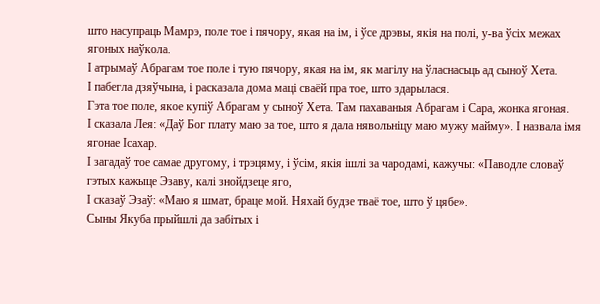што насупраць Мамрэ, поле тое і пячору, якая на ім, і ўсе дрэвы, якія на полі, у-ва ўсіх межах ягоных наўкола.
І атрымаў Абрагам тое поле і тую пячору, якая на ім, як магілу на ўласнасьць ад сыноў Хета.
І пабегла дзяўчына, і расказала дома маці сваёй пра тое, што здарылася.
Гэта тое поле, якое купіў Абрагам у сыноў Хета. Там пахаваныя Абрагам і Сара, жонка ягоная.
І сказала Лея: «Даў Бог плату маю за тое, што я дала нявольніцу маю мужу майму». І назвала імя ягонае Ісахар.
І загадаў тое самае другому, і трэцяму, і ўсім, якія ішлі за чародамі, кажучы: «Паводле словаў гэтых кажыце Эзаву, калі знойдзеце яго,
І сказаў Эзаў: «Маю я шмат, браце мой. Няхай будзе тваё тое, што ў цябе».
Сыны Якуба прыйшлі да забітых і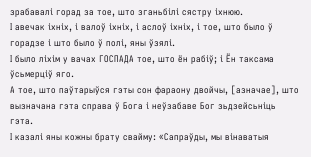зрабавалі горад за тое, што зганьбілі сястру іхнюю.
І авечак іхніх, і валоў іхніх, і аслоў іхніх, і тое, што было ў горадзе і што было ў полі, яны ўзялі.
І было ліхім у вачах ГОСПАДА тое, што ён рабіў; і Ён таксама ўсьмерціў яго.
А тое, што паўтарыўся гэты сон фараону двойчы, [азначае], што вызначана гэта справа ў Бога і неўзабаве Бог зьдзейсьніць гэта.
І казалі яны кожны брату свайму: «Сапраўды, мы вінаватыя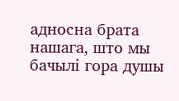адносна брата нашага, што мы бачылі гора душы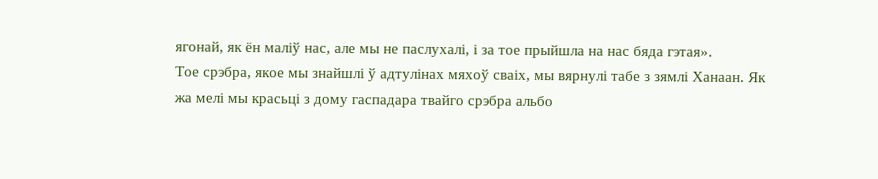ягонай, як ён маліў нас, але мы не паслухалі, і за тое прыйшла на нас бяда гэтая».
Тое срэбра, якое мы знайшлі ў адтулінах мяхоў сваіх, мы вярнулі табе з зямлі Ханаан. Як жа мелі мы красьці з дому гаспадара твайго срэбра альбо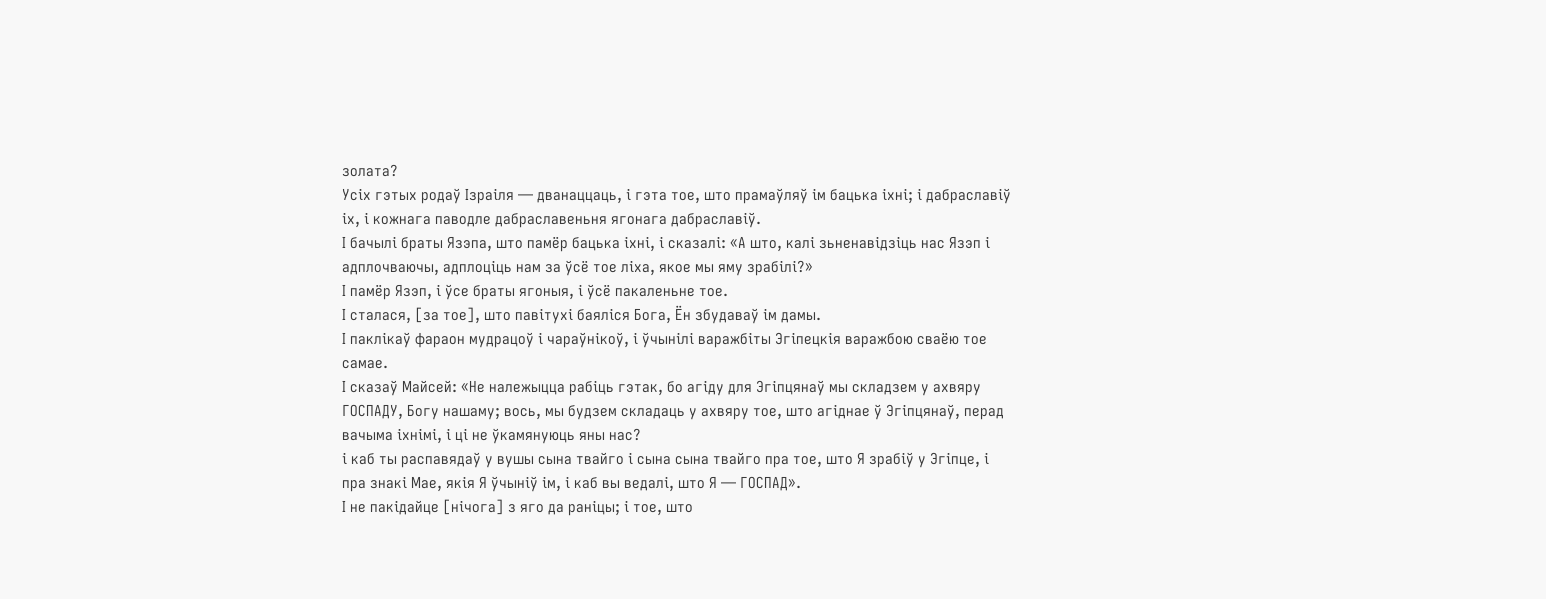золата?
Усіх гэтых родаў Ізраіля — дванаццаць, і гэта тое, што прамаўляў ім бацька іхні; і дабраславіў іх, і кожнага паводле дабраславеньня ягонага дабраславіў.
І бачылі браты Язэпа, што памёр бацька іхні, і сказалі: «А што, калі зьненавідзіць нас Язэп і адплочваючы, адплоціць нам за ўсё тое ліха, якое мы яму зрабілі?»
І памёр Язэп, і ўсе браты ягоныя, і ўсё пакаленьне тое.
І сталася, [за тое], што павітухі баяліся Бога, Ён збудаваў ім дамы.
І паклікаў фараон мудрацоў і чараўнікоў, і ўчынілі варажбіты Эгіпецкія варажбою сваёю тое самае.
І сказаў Майсей: «Не належыцца рабіць гэтак, бо агіду для Эгіпцянаў мы складзем у ахвяру ГОСПАДУ, Богу нашаму; вось, мы будзем складаць у ахвяру тое, што агіднае ў Эгіпцянаў, перад вачыма іхнімі, і ці не ўкамянуюць яны нас?
і каб ты распавядаў у вушы сына твайго і сына сына твайго пра тое, што Я зрабіў у Эгіпце, і пра знакі Мае, якія Я ўчыніў ім, і каб вы ведалі, што Я — ГОСПАД».
І не пакідайце [нічога] з яго да раніцы; і тое, што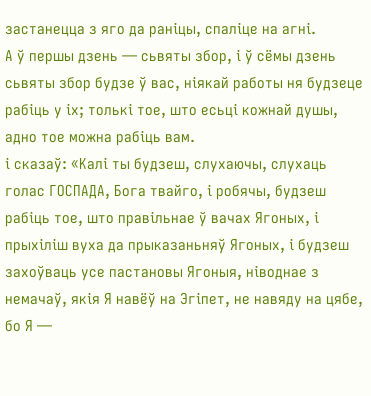застанецца з яго да раніцы, спаліце на агні.
А ў першы дзень — сьвяты збор, і ў сёмы дзень сьвяты збор будзе ў вас, ніякай работы ня будзеце рабіць у іх; толькі тое, што есьці кожнай душы, адно тое можна рабіць вам.
і сказаў: «Калі ты будзеш, слухаючы, слухаць голас ГОСПАДА, Бога твайго, і робячы, будзеш рабіць тое, што правільнае ў вачах Ягоных, і прыхіліш вуха да прыказаньняў Ягоных, і будзеш захоўваць усе пастановы Ягоныя, ніводнае з немачаў, якія Я навёў на Эгіпет, не навяду на цябе, бо Я —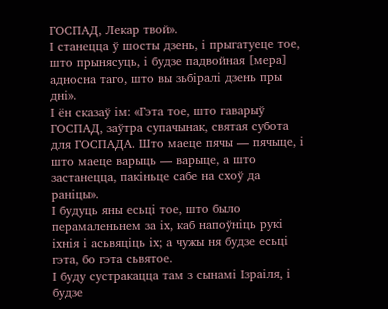ГОСПАД, Лекар твой».
І станецца ў шосты дзень, і прыгатуеце тое, што прынясуць, і будзе падвойная [мера] адносна таго, што вы зьбіралі дзень пры дні».
І ён сказаў ім: «Гэта тое, што гаварыў ГОСПАД, заўтра супачынак, святая субота для ГОСПАДА. Што маеце пячы — пячыце, і што маеце варыць — варыце, а што застанецца, пакіньце сабе на схоў да раніцы».
І будуць яны есьці тое, што было перамаленьнем за іх, каб напоўніць рукі іхнія і асьвяціць іх; а чужы ня будзе есьці гэта, бо гэта сьвятое.
І буду сустракацца там з сынамі Ізраіля, і будзе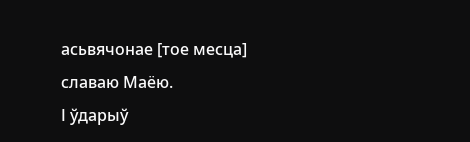асьвячонае [тое месца] славаю Маёю.
І ўдарыў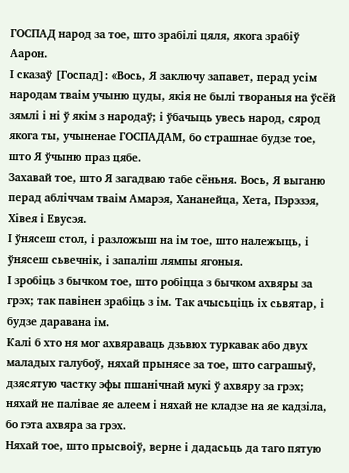ГОСПАД народ за тое, што зрабілі цяля, якога зрабіў Аарон.
І сказаў [Госпад]: «Вось, Я заключу запавет, перад усім народам тваім учыню цуды, якія не былі твораныя на ўсёй зямлі і ні ў якім з народаў; і ўбачыць увесь народ, сярод якога ты, учыненае ГОСПАДАМ, бо страшнае будзе тое, што Я ўчыню праз цябе.
Захавай тое, што Я загадваю табе сёньня. Вось, Я выганю перад абліччам тваім Амарэя, Хананейца, Хета, Пэрэзэя, Хівея і Евусэя.
І ўнясеш стол, і разложыш на ім тое, што належыць, і ўнясеш сьвечнік, і запаліш лямпы ягоныя.
І зробіць з бычком тое, што робіцца з бычком ахвяры за грэх; так павінен зрабіць з ім. Так ачысьціць іх сьвятар, і будзе даравана ім.
Калі б хто ня мог ахвяраваць дзьвюх туркавак або двух маладых галубоў, няхай прынясе за тое, што саграшыў, дзясятую частку эфы пшанічнай мукі ў ахвяру за грэх; няхай не палівае яе алеем і няхай не кладзе на яе кадзіла, бо гэта ахвяра за грэх.
Няхай тое, што прысвоіў, верне і дадасьць да таго пятую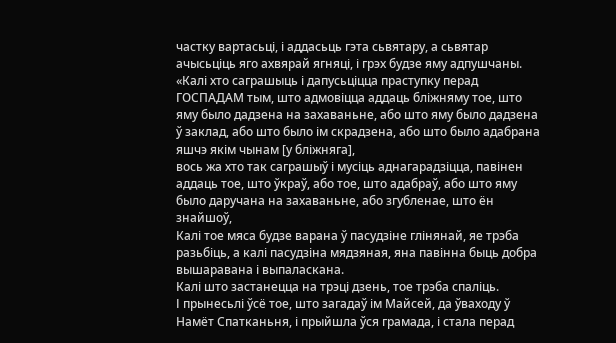частку вартасьці, і аддасьць гэта сьвятару, а сьвятар ачысьціць яго ахвярай ягняці, і грэх будзе яму адпушчаны.
«Калі хто саграшыць і дапусьціцца праступку перад ГОСПАДАМ тым, што адмовіцца аддаць бліжняму тое, што яму было дадзена на захаваньне, або што яму было дадзена ў заклад, або што было ім скрадзена, або што было адабрана яшчэ якім чынам [у бліжняга],
вось жа хто так саграшыў і мусіць аднагарадзіцца, павінен аддаць тое, што ўкраў, або тое, што адабраў, або што яму было даручана на захаваньне, або згубленае, што ён знайшоў,
Калі тое мяса будзе варана ў пасудзіне глінянай, яе трэба разьбіць, а калі пасудзіна мядзяная, яна павінна быць добра вышаравана і выпаласкана.
Калі што застанецца на трэці дзень, тое трэба спаліць.
І прынесьлі ўсё тое, што загадаў ім Майсей, да ўваходу ў Намёт Спатканьня, і прыйшла ўся грамада, і стала перад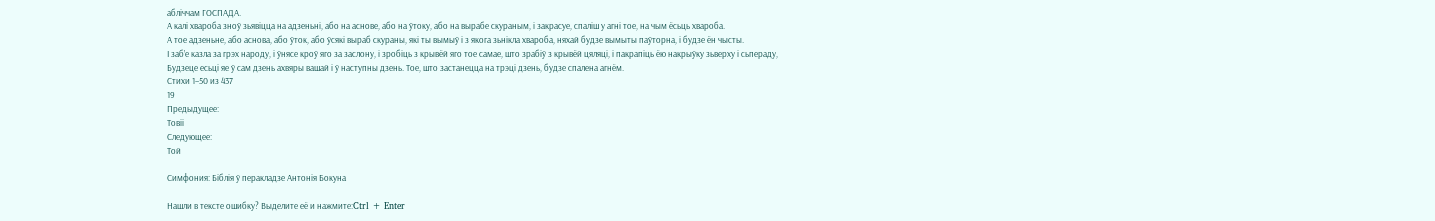абліччам ГОСПАДА.
А калі хвароба зноў зьявіцца на адзеньні, або на аснове, або на ўтоку, або на вырабе скураным, і закрасуе, спаліш у агні тое, на чым ёсьць хвароба.
А тое адзеньне, або аснова, або ўток, або ўсякі выраб скураны, які ты вымыў і з якога зьнікла хвароба, няхай будзе вымыты паўторна, і будзе ён чысты.
І заб’е казла за грэх народу, і ўнясе кроў яго за заслону, і зробіць з крывёй яго тое самае, што зрабіў з крывёй цяляці, і пакрапіць ёю накрыўку зьверху і сьпераду,
Будзеце есьці яе ў сам дзень ахвяры вашай і ў наступны дзень. Тое, што застанецца на трэці дзень, будзе спалена агнём.
Стихи 1–50 из 437
19
Предыдущее:
Товіі
Следующее:
Той

Симфония: Біблія ў перакладзе Антонія Бокуна

Нашли в тексте ошибку? Выделите её и нажмите:Ctrl + Enter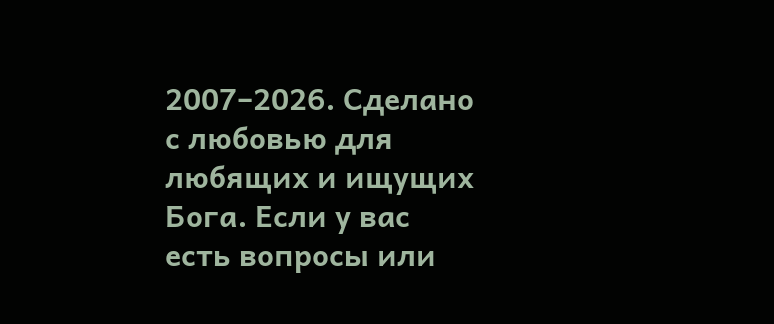2007–2026. Сделано с любовью для любящих и ищущих Бога. Если у вас есть вопросы или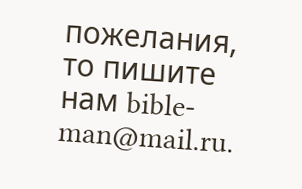пожелания, то пишите нам bible-man@mail.ru.